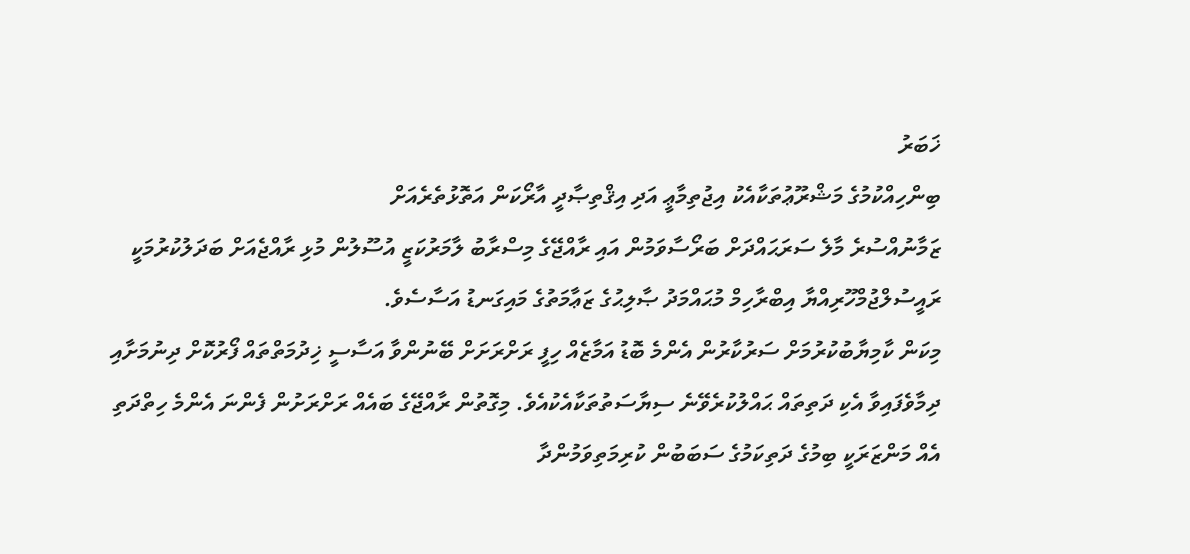ޚަބަރު
ބިންހިއްކުމުގެ މަޝްރޫޢުތަކާއެކު އިޖުތިމާޢީ އަދި އިޤްތިޞާދީ އާރޯކަން އަތޮޅުތެރެއަށް
ޒަމާނުއްސުރެ މާލެ ސަރަޙައްދަށް ބަރޯސާވަމުން އައި ރާއްޖޭގެ މިސްރާބު ލާމަރުކަޒީ އުސޫލުން މުޅި ރާއްޖެއަށް ބަދަލުކުރުމަކީ ރައީސުލްޖުމްހޫރިއްޔާ އިބްރާހިމް މުޙައްމަދު ޞާލިޙުގެ ޒަޢާމަތުގެ މައިގަނޑު އަސާސެވެ.
މިކަން ކާމިޔާބުކުރުމަށް ސަރުކާރުން އެންމެ ބޮޑު އަމާޒެއް ހިފީ ރަށްރަށަށް ބޭނުންވާ އަސާސީ ޚިދުމަތްތައް ފޯރުކޮށް ދިނުމަށާއި ދިމާވެފައިވާ އެކި ދަތިތައް ޙައްލުކުރެވޭނެ ސިޔާސަތުތަކާއެކުއެވެ. މިގޮތުން ރާއްޖޭގެ ބައެއް ރަށްރަށުން ފެންނަ އެންމެ ހިތްދަތި އެއް މަންޒަރަކީ ބިމުގެ ދަތިކަމުގެ ސަބަބުން ކުރިމަތިވަމުންދާ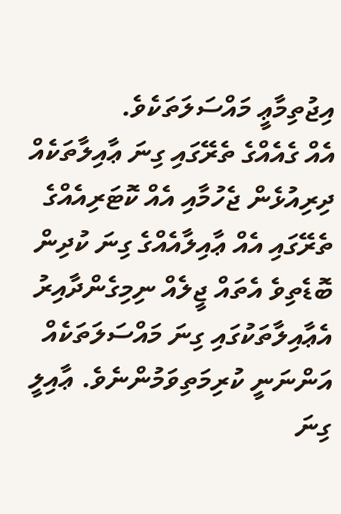އިޖުތިމާޢީ މައްސަލަތަކެވެ.
އެއް ގެއެއްގެ ތެރޭގައި ގިނަ ޢާއިލާތަކެއް ދިރިއުޅެން ޖެހުމާއި އެއް ކޮޓަރިއެއްގެ ތެރޭގައި އެއް ޢާއިލާއެއްގެ ގިނަ ކުދިން ބޮޑެތިވެ އެތައް ޖީލެއް ނިމިގެންދާއިރު އެޢާއިލާތަކުގައި ގިނަ މައްސަލަތަކެއް އަންނަނީ ކުރިމަތިވަމުންނެވެ. ޢާއިލީ ގިނަ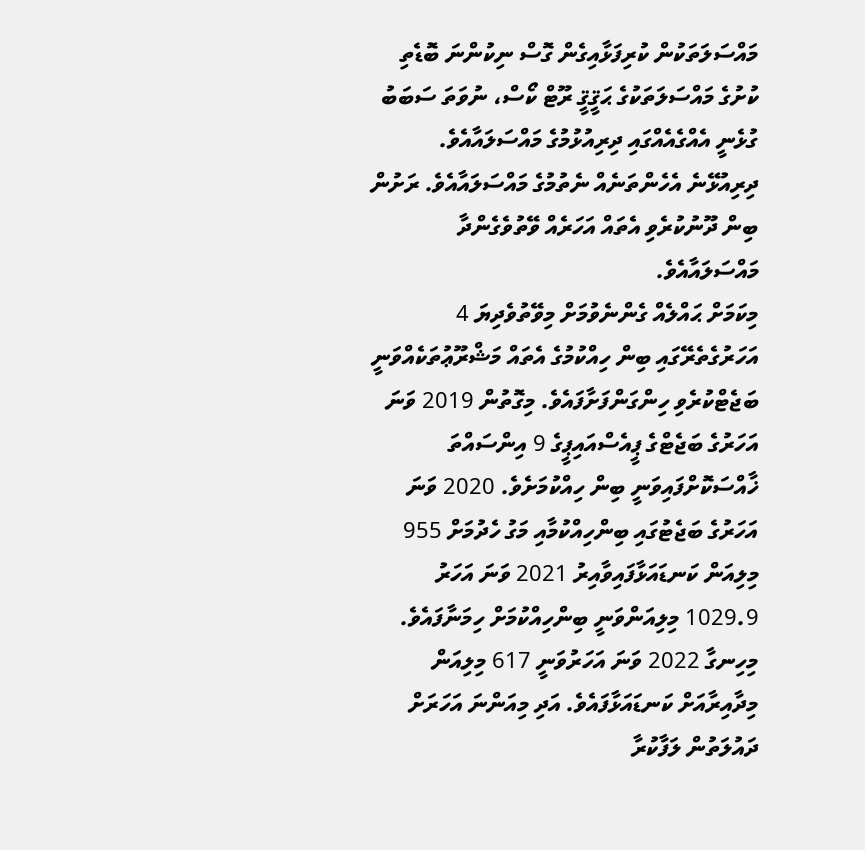މައްސަލަތަކުން ކުރިފަޅާއިގެން ގޮސް ނިކުންނަ ބޮޑެތި ކުށުގެ މައްސަލަތަކުގެ ޙަޤީޤީ ރޫޓް ކޯސް، ނުވަތަ ސަބަބު ގުޅެނީ އެއްގެއެއްގައި ދިރިއުޅުމުގެ މައްސަލައާއެވެ. ދިރިއުޅޭނެ އެހެންތަނެއް ނެތުމުގެ މައްސަލައާއެވެ. ރަށުން ބިން ދޫނުކުރެވި އެތައް އަހަރެއް ވޭތުވެގެންދާ މައްސަލައާއެވެ.
މިކަމަށް ޙައްލެއް ގެންނެވުމަށް މިވޭތުވެދިޔަ 4 އަހަރުގެތެރޭގައި ބިން ހިއްކުމުގެ އެތައް މަޝްރޫޢުތަކެއްވަނީ ބަޖެޓްކުރެވި ހިންގަންފަށާފައެވެ. މިގޮތުން 2019 ވަނަ އަހަރުގެ ބަޖެޓްގެ ޕީއެސްއައިޕީގެ 9 އިންސައްތަ ޚާއްސަކޮށްފައިވަނީ ބިން ހިއްކުމަށެވެ. 2020 ވަނަ އަހަރުގެ ބަޖެޓުގައި ބިންހިއްކުމާއި މަގު ހެދުމަށް 955 މިލިއަން ކަނޑައަޅާފައިވާއިރު 2021 ވަނަ އަހަރު 1029.9 މިލިއަންވަނީ ބިންހިއްކުމަށް ހިމަނާފައެވެ. މިހިނގާ 2022 ވަނަ އަހަރުވަނީ 617 މިލިއަން މިދާއިރާއަށް ކަނޑައަޅާފައެވެ. އަދި މިއަންނަ އަހަރަށް ދައުލަތުން ލަފާކުރާ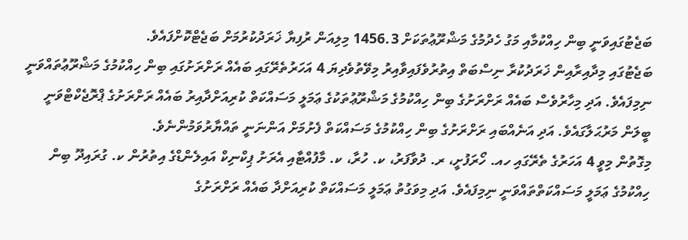ބަޖެޓުގައިވަނީ ބިން ހިއްކުމާއި މަގު ހެދުމުގެ މަޝްރޫޢުތަކަށް 1456.3 މިލިއަން ރުފިޔާ ޚަރަދުކުރުމަށް ބަޖެޓްކޮށްފައެވެ.
ބަޖެޓުގައި މިދާއިރާއިން ޚަރަދުކުރާ ނިސްބަތް އިތުރުވެފައިވާއިރު މިވޭތުވެދިޔަ 4 އަހަރުތެރޭގައި ބައެއް ރަށްރަށުގައި ބިން ހިއްކުމުގެ މަޝްރޫޢުތައްވަނީ ނިމިފައެވެ. އަދި މިހާރުވެސް ބައެއް ރަށްރަށުގެ ބިން ހިއްކުމުގެ މަޝްރޫޢުތަކުގެ ޢަމަލީ މަސައްކަތް ކުރިއަށްދާއިރު ބައެއް ރަށްރަށުގެ ޕްރޮޖެކްޓްވަނީ ބީލަން މަރުޙަލާގައެވެ. އަދި އަނެއްބައި ރަށްރަށުގެ ބިން ހިއްކުމުގެ މަސައްކަތް ފެށުމަށް އަންނަނީ ތައްޔާރުވަމުންނެވެ.
މިގޮތުން މިވީ 4 އަހަރުގެ ތެރޭގައި ހއ. ހޯރަފުށީ، ރ. ދުވާފަރު، ކ. ހުރާ، ކ. މާފުއްޓާއި އެރަށު ޕިކްނިކް އައިލެންޑްގެ އިތުރުން ކ. ގުރައިދޫ ބިން ހިއްކުމުގެ ޢަމަލީ މަސައްކަތްތައްވަނީ ނިމިފައެވެ. އަދި މިވަގުތު ޢަމަލީ މަސައްކަތް ކުރިއަށްދާ ބައެއް ރަށްރަށުގެ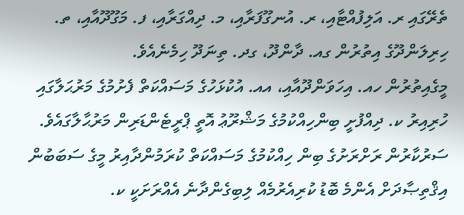ތެރޭގައި ރ. އަލިފުއްޓާއި، ރ. އުނގޫފަރާއި، މ. ދިއްގަރާއި، ފ. މަގޫދޫއާއި، ތ. ހިރިލަންދޫގެ އިތުރުން ގއ. ދާންދޫ، ގދ. ތިނަދޫ ހިމެނެއެވެ.
މީގެއިތުރުން ހއ. އިހަވަންދޫއާއި، އއ. އުކުޅަހުގެ މަސައްކަތް ފެށުމުގެ މަރުޙަލާގައި ހުރިއިރު ކ. ދިއްފުށީ ބިންހިއްކުމުގެ މަޝްރޫޢު އޮތީ ޕްރީޓެންޑަރިން މަރުޙާލާގައެވެ.
ސަރުކާރުން ރަށްރަށުގެ ބިން ހިއްކުމުގެ މަސައްކަތް ކުރަމުންދާއިރު މީގެ ސަބަބުން އިޤްތިޞާދަށް އެންމެ ބޮޑު ކުރިއެރުމެއް ލިބިގެންދާނެ އެއްރަށަކީ ކ.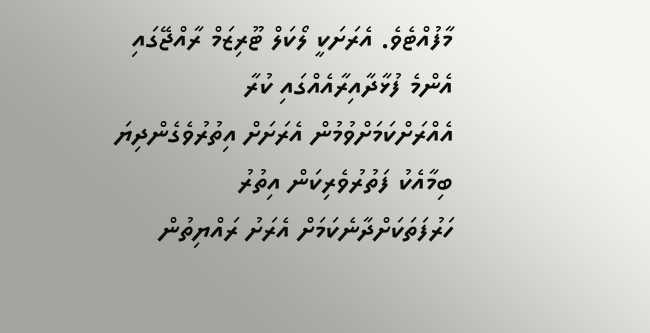މާފުއްޓެވެ. އެރަށަކީ ލޯކަލް ޓޫރިޒަމް ރާއްޖޭގައި އެންމެ ފުޅާދާއިރާއެއްގައި ކުރާ އެއްރަށްކަމަށްވުމުން އެރަށަށް އިތުރުވެގެންދިޔަ ބިމާއެކު ފަތުރުވެރިކަން އިތުރު ހަރުފަތަކަށްދާނެކަމަށް އެރަށު ރައްޔިތުން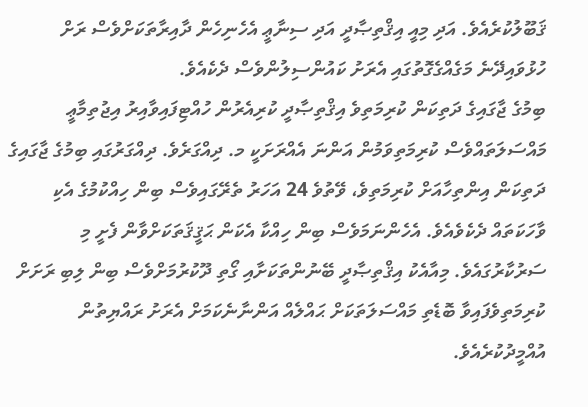ޤަބޫލުކުރެއެވެ. އަދި މިއީ އިޤްތިޞާދީ އަދި ސިނާޢީ އެހެނިހެން ދާއިރާތަކަށްވެސް ރަށް ހުޅުވައިދޭނެ މަގެއްގެގޮތުގައި އެރަށު ކައުންސިލުންވެސް ދެކެއެވެ.
ބިމުގެ ޖާގައިގެ ދަތިކަން ކުރިމަތިވެ އިޤްތިޞާދީ ކުރިއެރުން ހުއްޓިފައިވާއިރު އިޖުތިމާޢީ މައްސަލަތައްވެސް ކުރިމަތިވަމުން އަންނަ އެއްރަށަކީ މ. ދިއްގަރެވެ. ދިއްގަރުގައި ބިމުގެ ޖާގައިގެ ދަތިކަން އިންތިހާއަށް ކުރިމަތިވެ، ވޭތުވެ 24 އަހަރު ތެރޭގައިވެސް ބިން ހިއްކުމުގެ އެކި ވާހަކަތައް ދެކެވެއެވެ. އެހެންނަމަވެސް ބިން ހިއްކާ އެކަން ޙަޤީޤަތަކަށްވާން ފެށީ މި ސަރުކާރުގައެވެ. މިއާއެކު އިޤްތިޞާދީ ބޭނުންތަކަށާއި ގޯތި ދޫކުރުމަށްވެސް ބިން ލިބި ރަށަށް ކުރިމަތިވެފައިވާ ބޮޑެތި މައްސަލަތަކަށް ޙައްލެއް އަންނާނެކަމަށް އެރަށު ރައްޔިތުން އުއްމީދުކުރެއެވެ.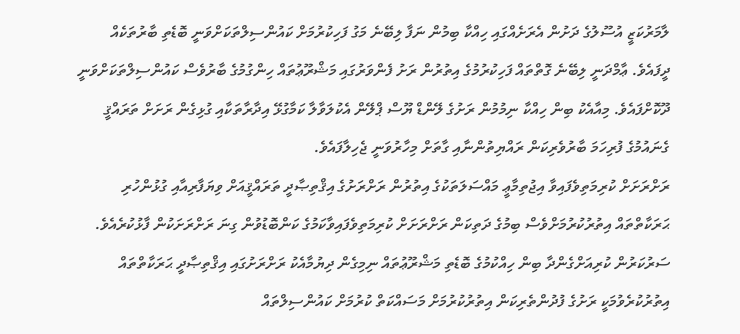ލާމަރުކަޒީ އުސޫލުގެ ދަށުން އެރަށެއްގައި ހިއްކާ ބިމުން ނަފާ ލިބޭނެ މަގު ފަހިކުރުމަށް ކައުންސިލްތަކަށްވަނީ ބޮޑެތި ބާރުތަކެއް ދީފައެވެ. ޢާމްދަނީ ލިބޭނެ ގޮތްތައް ފަހިކުރުމުގެ އިތުރުން ރަށު ފެންވަރުގައި މަޝްރޫޢުތައް ހިންގުމުގެ ބާރުވެސް ކައުންސިލްތަކަށްވަނީ ދޫކޮށްފައެވެ. މިއާއެކު ބިން ހިއްކާ ނިމުމުން ރަށުގެ ލޭންޑް ޔޫސް ޕްލޭން އެކުލަވާލާ ކަމާގުޅޭ އިދާރާތަކާއި ގުޅިގެން ރަށަށް ތަރައްޤީ ގެނައުމުގެ ފުރިހަމަ ބާރުވެރިކަން ރައްޔިތުންނާއި ގާތަށް މިހާރުވަނީ ޖެހިލާފައެވެ.
ރަށްރަށަށް ކުރިމަތިވެފައިވާ އިޖުތިމާޢީ މައްސަލަތަކުގެ އިތުރުން ރަށްރަށުގެ އިޤްތިޞާދީ ތަރައްޤީއަށް ވިޔަފާރިއާއި ގުޅުންހުރި ޙަރަކާތްތައް އިތުރުކުރުމަށްވެސް ބިމުގެ ދަތިކަން ރަށްރަށަށް ކުރިމަތިވެފައިވާކަމުގެ ކަންބޮޑުވުން ގިނަ ރަށްރަށަކުން ފާޅުކުރެއެވެ. ސަރުކަރުން ކުރިއަށްގެންދާ ބިން ހިއްކުމުގެ ބޮޑެތި މަޝްރޫޢުތައް ނިމިގެން ދިޔުމާއެކު ރަށްރަށުގައި އިޤްތިޞާދީ ޙަރަކާތްތައް އިތުރުކުރެވުމަކީ ރަށުގެ ފުދުންތެރިކަން އިތުރުކުރުމަށް މަސައްކަތް ކުރުމަށް ކައުންސިލްތައް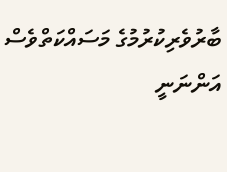ބާރުވެރިކުރުމުގެ މަސައްކަތްވެސް އަންނަނީ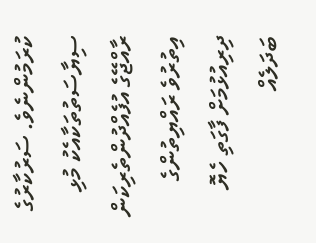ކުރަމުންނެވެ. ސަރުކާރުގެ ސިޔާސަތުތަކާއެކު މުޅި ރާއްޖޭގެ އުފެއްދުންތެރިކަން އިތުރުވެ ރައްޔިތުންގެ ދިރިއުޅުމަށް ފާގަތި ހެޔޮ ބަދަލެއް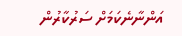އަންނާނެކަމަށް ސަރުކާރުން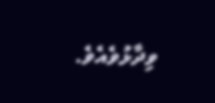ވިދާޅުވެއެވެ.